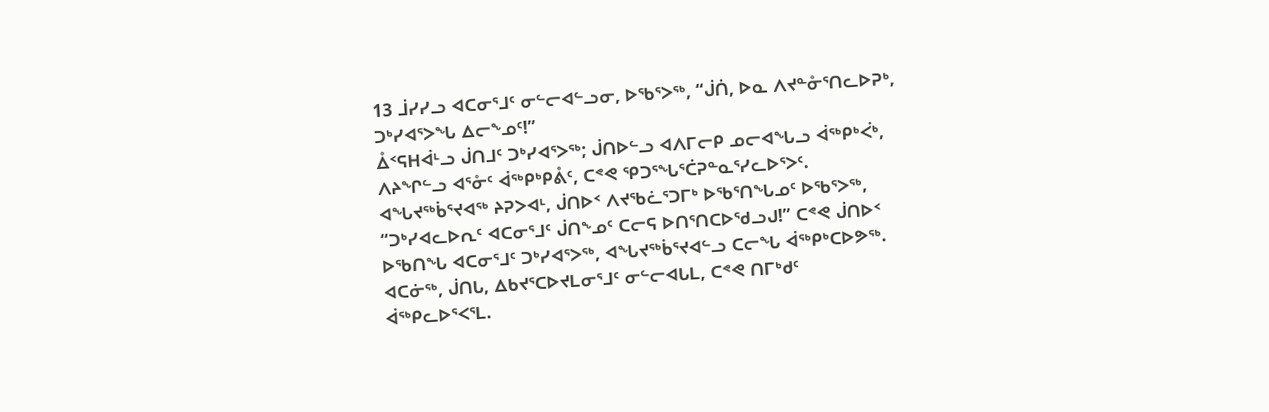13 ᒨᓯᓯᓗ ᐊᑕᓂᕐᒧᑦ ᓂᓪᓕᐊᓪᓗᓂ, ᐅᖃᕐᐳᖅ, “ᒎᑏ, ᐅᓇ ᐱᔪᓐᓁᕐᑎᓚᐅᕈᒃ, ᑐᒃᓯᐊᕐᐳᖓ ᐃᓕᖕᓄᑦ!”
ᐂᑉᕋᕼᐋᒻᓗ ᒎᑎᒧᑦ ᑐᒃᓯᐊᕐᐳᖅ; ᒎᑎᐅᓪᓗ ᐊᐱᒥᓕᑭ ᓄᓕᐊᖓᓗ ᐋᖅᑭᒃᐹᒃ, ᐱᔨᖏᓪᓗ ᐊᕐᓁᑦ ᐋᖅᑭᒃᑭᕔᑦ, ᑕᕝᕙ ᕿᑐᕐᖓᕐᑖᕈᓐᓇᕐᓯᓚᐅᕐᐳᑦ.
ᐊᖓᔪᖅᑳᕐᔪᐊᖅ ᔨᕈᐳᐊᒻ, ᒎᑎᐅᑉ ᐱᔪᖃᓛᕐᑐᒥᒃ ᐅᖃᕐᑎᖓᓄᑦ ᐅᖃᕐᐳᖅ, “ᑐᒃᓯᐊᓚᐅᕆᑦ ᐊᑕᓂᕐᒧᑦ ᒎᑎᖕᓄᑦ ᑕᓕᕋ ᐅᑎᕐᑎᑕᐅᖁᓗᒍ!” ᑕᕝᕙ ᒎᑎᐅᑉ ᐅᖃᑎᖓ ᐊᑕᓂᕐᒧᑦ ᑐᒃᓯᐊᕐᐳᖅ, ᐊᖓᔪᖅᑳᕐᔪᐊᓪᓗ ᑕᓕᖓ ᐋᖅᑭᒃᑕᐅᕗᖅ.
ᐊᑕᓃᖅ, ᒎᑎᒐ, ᐃᑲᔪᕐᑕᐅᔪᒪᓂᕐᒧᑦ ᓂᓪᓕᐊᒐᒪ, ᑕᕝᕙ ᑎᒥᒃᑯᑦ ᐋᖅᑭᓚᐅᕐᐸᕐᒪ.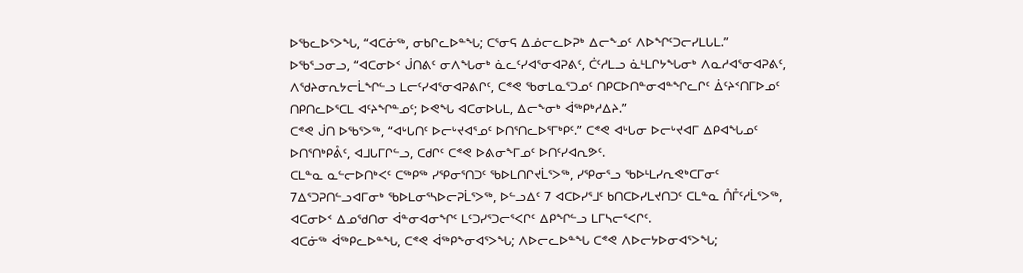ᐅᖃᓚᐅᕐᐳᖓ, “ᐊᑕᓃᖅ, ᓂᑲᒋᓚᐅᓐᖓ; ᑕᕐᓂᕋ ᐃᓅᓕᓚᐅᕈᒃ ᐃᓕᖕᓄᑦ ᐱᐅᖏᑦᑐᓕᓯᒪᒐᒪ.”
ᐅᖃᕐᓗᓂᓗ, “ᐊᑕᓂᐅᑉ ᒎᑎᕕᑦ ᓂᐱᖓᓂᒃ ᓈᓚᑦᓯᐊᕐᓂᐊᕈᕕᑦ, ᑖᑦᓱᒪᓗ ᓈᒻᒪᒋᔭᖓᓂᒃ ᐱᓇᓱᐊᕐᓂᐊᕈᕕᑦ, ᐱᖁᔨᓂᕆᔭᓕᒫᖏᓪᓗ ᒪᓕᑦᓯᐊᕐᓂᐊᕈᕕᒋᑦ, ᑕᕝᕙ ᖃᓂᒪᓇᕐᑐᓄᑦ ᑎᑭᑕᐅᑎᓐᓂᐊᓐᖏᓚᒋᑦ ᐄᑦᔨᑉᑎᒥᐅᓄᑦ ᑎᑭᑎᓚᐅᕐᑕᒪ ᐊᑦᔨᖏᓐᓄᑦ; ᐅᕙᖓ ᐊᑕᓂᐅᒐᒪ, ᐃᓕᖕᓂᒃ ᐋᖅᑭᒃᓱᐃᔨ.”
ᑕᕝᕙ ᒎᑎ ᐅᖃᕐᐳᖅ, “ᐊᒡᒐᑎᑦ ᐅᓕᒡᔪᐊᕐᓄᑦ ᐅᑎᕐᑎᓚᐅᕐᒥᒃᑭᑦ.” ᑕᕝᕙ ᐊᒡᒐᓂ ᐅᓕᒡᔪᐊᒥ ᐃᑭᐊᖓᓄᑦ ᐅᑎᕐᑎᒃᑭᕔᑦ, ᐊᒧᒐᒥᒋᓪᓗ, ᑕᑯᒋᑦ ᑕᕝᕙ ᐅᕕᓂᖕᒥᓄᑦ ᐅᑎᑦᓯᐊᕆᕗᑦ.
ᑕᒪᓐᓇ ᓇᓪᓕᐅᑎᒃᐸᑦ ᑕᖅᑭᖅ ᓯᕿᓂᕐᑎᑐᑦ ᖃᐅᒪᑎᒋᔪᒫᕐᐳᖅ, ᓯᕿᓂᕐᓗ ᖃᐅᒻᒪᓯᕆᕙᒃᑕᒥᓂᑦ 7ᐃᕐᑐᕈᑎᓪᓗᐊᒥᓂᒃ ᖃᐅᒪᓂᕐᓴᐅᓕᕈᒫᕐᐳᖅ, ᐅᓪᓗᐃᑦ 7 ᐊᑕᐅᓯᕐᒧᑦ ᑲᑎᑕᐅᓯᒪᔪᑎᑐᑦ ᑕᒪᓐᓇ ᑍᒤᑦᓱᒫᕐᐳᖅ, ᐊᑕᓂᐅᑉ ᐃᓄᖁᑎᓂ ᐋᓐᓂᐊᓂᖏᑦ ᒪᑦᑐᓯᕐᑐᓕᕐᐸᒋᑦ ᐃᑭᖏᓪᓗ ᒪᒥᓴᓕᕐᐸᒋᑦ.
ᐊᑕᓃᖅ ᐋᖅᑭᓚᐅᓐᖓ, ᑕᕝᕙ ᐋᖅᑭᖕᓂᐊᕐᐳᖓ; ᐱᐅᓕᓚᐅᓐᖓ ᑕᕝᕙ ᐱᐅᓕᔭᐅᓂᐊᕐᐳᖓ;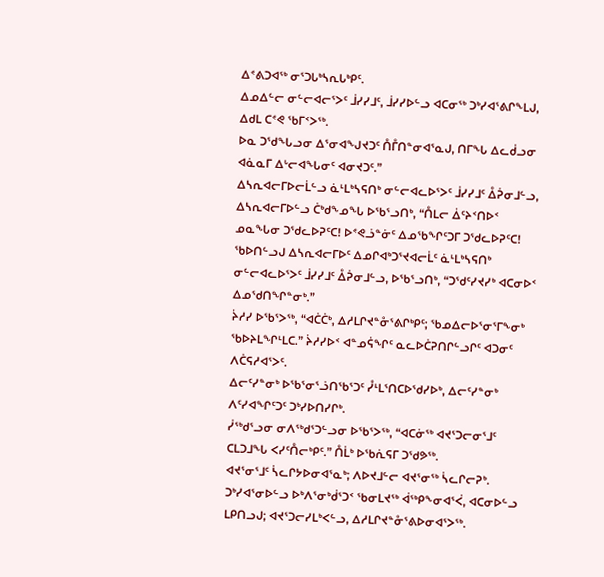ᐃᕝᕕᑐᐊᖅ ᓂᕐᑐᒐᒃᓴᕆᒐᒃᑭᑦ.
ᐃᓄᐃᓪᓕ ᓂᓪᓕᐊᓕᕐᐳᑦ ᒨᓯᓯᒧᑦ, ᒨᓯᓯᐅᓪᓗ ᐊᑕᓂᖅ ᑐᒃᓯᐊᕐᕕᒋᖕᒪᒍ, ᐃᑯᒪ ᑕᕝᕙ ᖃᒥᑉᐳᖅ.
ᐅᓇ ᑐᖁᖓᓗᓂ ᐃᕐᓂᐊᖑᔪᑐᑦ ᑍᒤᑎᓐᓂᐊᕐᓇᒍ, ᑎᒥᖓ ᐃᓚᑰᓗᓂ ᐊᓈᓇᒥ ᐃᒡᓕᐊᖓᓂᑦ ᐊᓂᔪᑐᑦ.”
ᐃᓴᕆᐊᓕᒥᐅᓕᒫᓪᓗ ᓈᒻᒪᒃᓴᕋᑎᒃ ᓂᓪᓕᐊᓚᐅᕐᐳᑦ ᒨᓯᓯᒧᑦ ᐂᕉᓂᒧᓪᓗ, ᐃᓴᕆᐊᓕᒥᐅᓪᓗ ᑖᒃᑯᖕᓄᖓ ᐅᖃᕐᓗᑎᒃ, “ᑍᒪᓕ ᐄᑦᔨᑉᑎᐅᑉ ᓄᓇᖓᓂ ᑐᖁᓚᐅᕈᑦᑕ! ᐅᕝᕙᓘᓐᓃᑦ ᐃᓄᖃᖏᑦᑐᒥ ᑐᖁᓚᐅᕈᑦᑕ!
ᖃᐅᑎᓪᓗᒍ ᐃᓴᕆᐊᓕᒥᐅᑦ ᐃᓄᒋᐊᒃᑐᕐᔪᐊᓕᒫᑦ ᓈᒻᒪᒃᓴᕋᑎᒃ ᓂᓪᓕᐊᓚᐅᕐᐳᑦ ᒨᓯᓯᒧᑦ ᐂᕉᓂᒧᓪᓗ, ᐅᖃᕐᓗᑎᒃ, “ᑐᖁᑦᓯᔪᓯᒃ ᐊᑕᓂᐅᑉ ᐃᓄᖁᑎᖏᓐᓂᒃ.”
ᔩᓱᓯ ᐅᖃᕐᐳᖅ, “ᐊᑖᑖᒃ, ᐃᓱᒪᒋᔪᓐᓁᕐᕕᒋᒃᑭᑦ; ᖃᓄᐃᓕᐅᕐᓂᕐᒥᖕᓂᒃ ᖃᐅᔨᒪᖏᒻᒪᑕ.” ᔩᓱᓯᐅᑉ ᐊᓐᓄᕌᖏᑦ ᓇᓚᐅᑖᕈᑎᒋᓪᓗᒋᑦ ᐊᑐᓂᑦ ᐱᑖᕋᓱᐊᕐᐳᑦ.
ᐃᓕᑦᓯᓐᓂᒃ ᐅᖃᕐᓂᕐᓘᑎᖃᕐᑐᑦ ᓮᒻᒪᕐᑎᑕᐅᖁᓯᐅᒃ, ᐃᓕᑦᓯᓐᓂᒃ ᐱᑦᓯᐊᖏᑦᑐᑦ ᑐᒃᓯᐅᑎᓯᒋᒃ.
ᓰᖅᑯᕐᓗᓂ ᓂᐱᖅᑯᕐᑐᓪᓗᓂ ᐅᖃᕐᐳᖅ, “ᐊᑕᓃᖅ ᐊᔪᕐᑐᓕᓂᕐᒧᑦ ᑕᒪᑐᒧᖓ ᐸᓯᑦᑍᓕᒃᑭᑦ.” ᑍᒫᒃ ᐅᖃᕇᕋᒥ ᑐᖁᕗᖅ.
ᐊᔪᕐᓂᕐᒧᑦ ᓵᓚᒋᔭᐅᓂᐊᕐᓇᒃ; ᐱᐅᔪᒧᓪᓕ ᐊᔪᕐᓂᖅ ᓵᓚᒋᓕᕈᒃ.
ᑐᒃᓯᐊᕐᓂᐅᓪᓗ ᐅᒃᐱᕐᓂᒃᑰᕐᑐᑉ ᖃᓂᒪᔪᖅ ᐋᖅᑭᖕᓂᐊᕐᐹ, ᐊᑕᓂᐅᓪᓗ ᒪᑭᑎᓗᒍ; ᐊᔪᕐᑐᓕᓯᒪᒃᐸᓪᓗ, ᐃᓱᒪᒋᔪᓐᓁᕐᕕᐅᓂᐊᕐᐳᖅ.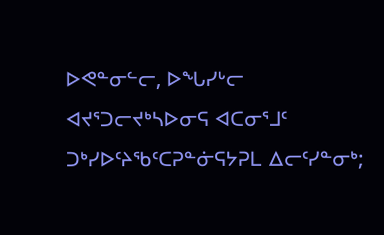ᐅᕙᓐᓂᓪᓕ, ᐅᖓᓯᒡᓕ ᐊᔪᕐᑐᓕᔪᒃᓴᐅᓂᕋ ᐊᑕᓂᕐᒧᑦ ᑐᒃᓯᐅᑦᔨᖃᑦᑕᕈᓐᓃᕋᔭᕈᒪ ᐃᓕᑦᓯᓐᓂᒃ;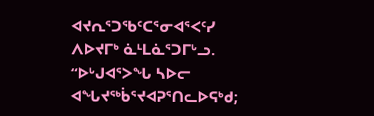ᐊᔪᕆᕐᑐᖃᑦᑕᕐᓂᐊᕐᐸᑦᓯ ᐱᐅᔪᒥᒃ ᓈᒻᒪᓈᕐᑐᒥᒡᓗ.
“ᐅᒡᒍᐊᕐᐳᖓ ᓴᐅᓕ ᐊᖓᔪᖅᑳᕐᔪᐊᕈᕐᑎᓚᐅᕋᒃᑯ;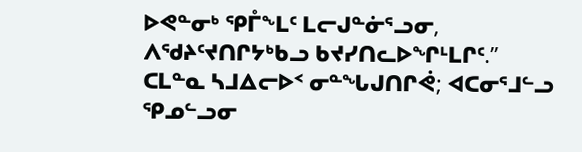ᐅᕙᓐᓂᒃ ᕿᒤᖕᒪᑦ ᒪᓕᒍᓐᓃᕐᓗᓂ, ᐱᖁᔨᑦᔪᑎᒋᔭᒃᑲᓗ ᑲᔪᓯᑎᓚᐅᖏᒻᒪᒋᑦ.” ᑕᒪᓐᓇ ᓴᒧᐃᓕᐅᑉ ᓂᓐᖓᒍᑎᒋᕚ; ᐊᑕᓂᕐᒧᓪᓗ ᕿᓄᓪᓗᓂ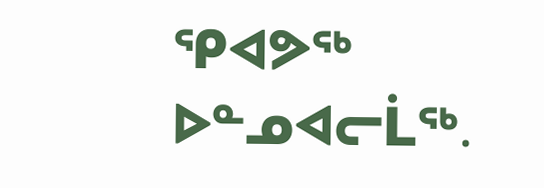ᕿᐊᕗᖅ ᐅᓐᓄᐊᓕᒫᖅ.